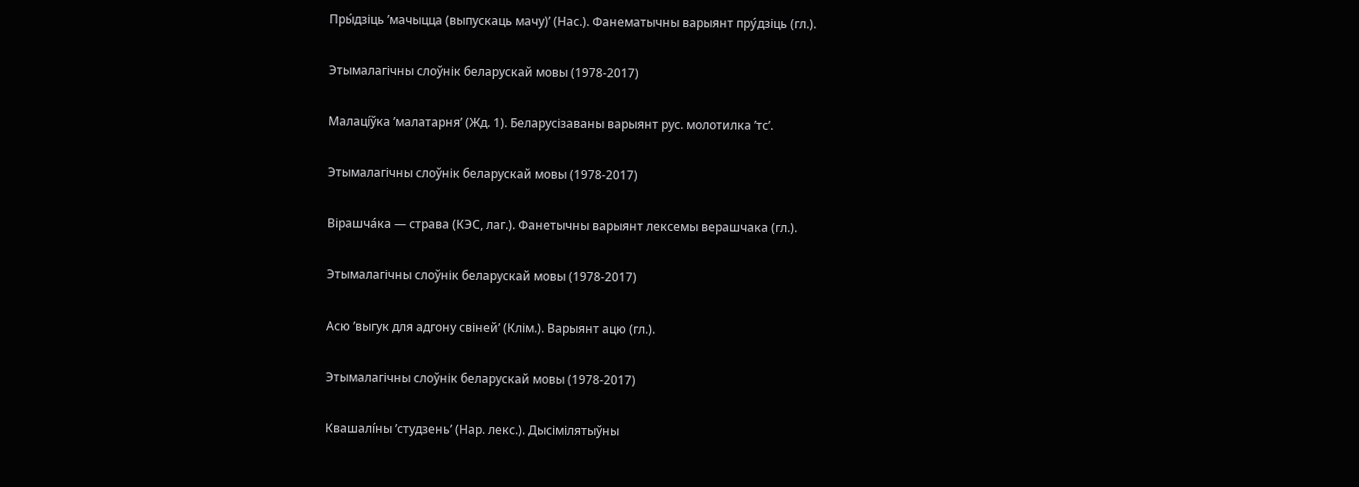Пры́дзіць ’мачыцца (выпускаць мачу)’ (Нас.). Фанематычны варыянт пру́дзіць (гл.).

Этымалагічны слоўнік беларускай мовы (1978-2017)

Малаці́ўка ’малатарня’ (Жд. 1). Беларусізаваны варыянт рус. молотилка ’тс’.

Этымалагічны слоўнік беларускай мовы (1978-2017)

Вірашча́ка — страва (КЭС, лаг.). Фанетычны варыянт лексемы верашчака (гл.).

Этымалагічны слоўнік беларускай мовы (1978-2017)

Асю ’выгук для адгону свіней’ (Клім.). Варыянт ацю (гл.).

Этымалагічны слоўнік беларускай мовы (1978-2017)

Квашалі́ны ’студзень’ (Нар. лекс.). Дысімілятыўны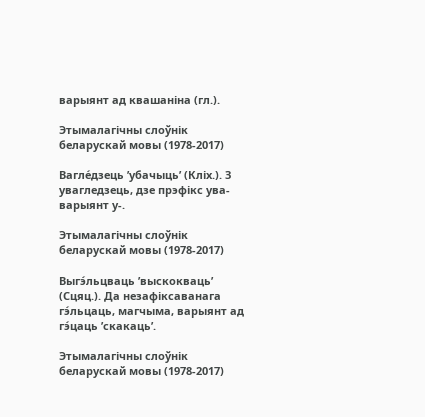варыянт ад квашаніна (гл.).

Этымалагічны слоўнік беларускай мовы (1978-2017)

Вагле́дзець ’убачыць’ (Кліх.). З увагледзець, дзе прэфікс ува‑ варыянт у‑.

Этымалагічны слоўнік беларускай мовы (1978-2017)

Выгэ́льцваць ’выскокваць’ (Сцяц.). Да незафіксаванага гэ́льцаць, магчыма, варыянт ад гэ́цаць ’скакаць’.

Этымалагічны слоўнік беларускай мовы (1978-2017)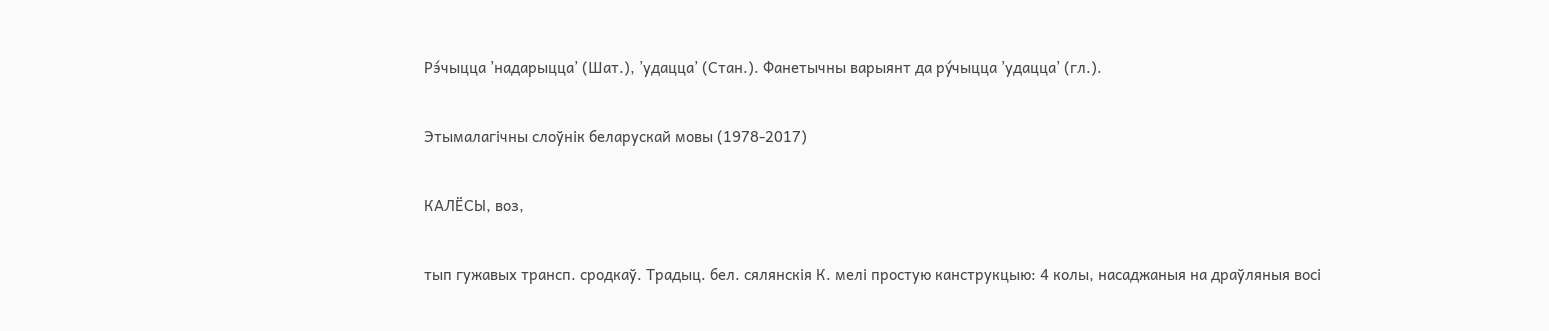Рэ́чыцца ’надарыцца’ (Шат.), ’удацца’ (Стан.). Фанетычны варыянт да ру́чыцца ’удацца’ (гл.).

Этымалагічны слоўнік беларускай мовы (1978-2017)

КАЛЁСЫ, воз,

тып гужавых трансп. сродкаў. Традыц. бел. сялянскія К. мелі простую канструкцыю: 4 колы, насаджаныя на драўляныя восі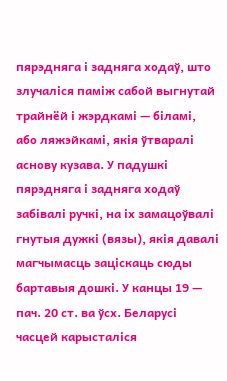пярэдняга і задняга ходаў, што злучаліся паміж сабой выгнутай трайнёй і жэрдкамі — біламі, або ляжэйкамі, якія ўтваралі аснову кузава. У падушкі пярэдняга і задняга ходаў забівалі ручкі, на іх замацоўвалі гнутыя дужкі (вязы), якія давалі магчымасць заціскаць сюды бартавыя дошкі. У канцы 19 — пач. 20 ст. ва ўсх. Беларусі часцей карысталіся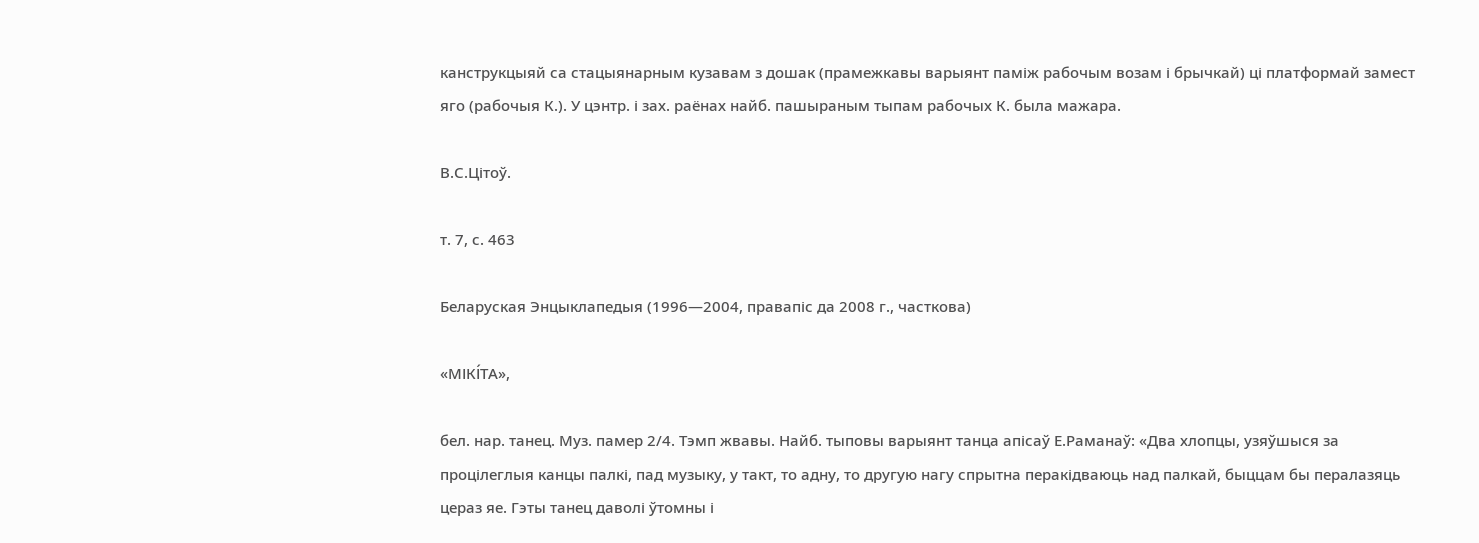канструкцыяй са стацыянарным кузавам з дошак (прамежкавы варыянт паміж рабочым возам і брычкай) ці платформай замест яго (рабочыя К.). У цэнтр. і зах. раёнах найб. пашыраным тыпам рабочых К. была мажара.

В.С.Цітоў.

т. 7, с. 463

Беларуская Энцыклапедыя (1996—2004, правапіс да 2008 г., часткова)

«МІКІ́ТА»,

бел. нар. танец. Муз. памер 2/4. Тэмп жвавы. Найб. тыповы варыянт танца апісаў Е.Раманаў: «Два хлопцы, узяўшыся за процілеглыя канцы палкі, пад музыку, у такт, то адну, то другую нагу спрытна перакідваюць над палкай, быццам бы пералазяць цераз яе. Гэты танец даволі ўтомны і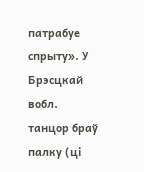патрабуе спрыту». У Брэсцкай вобл. танцор браў палку (ці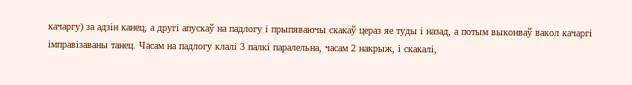качаргу) за адзін канец, а другі апускаў на падлогу і прыпяваючы скакаў цераз яе туды і назад, а потым выконваў вакол качаргі імправізаваны танец. Часам на падлогу клалі 3 палкі паралельна, часам 2 накрыж, і скакалі,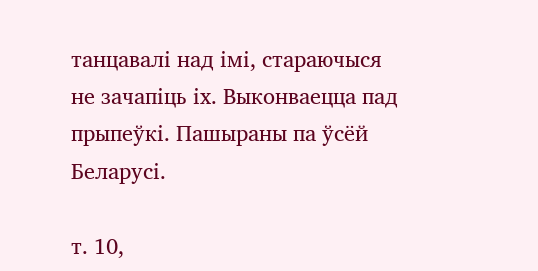танцавалі над імі, стараючыся не зачапіць іх. Выконваецца пад прыпеўкі. Пашыраны па ўсёй Беларусі.

т. 10,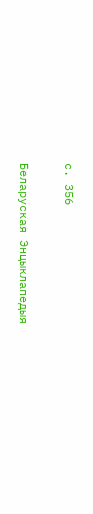с. 356

Беларуская Энцыклапедыя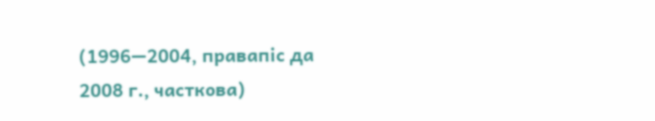(1996—2004, правапіс да 2008 г., часткова)